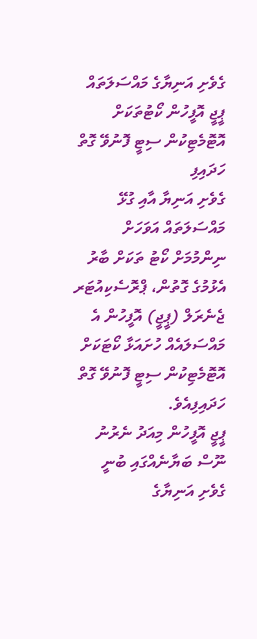ގެވެށި އަނިޔާގެ މައްސަލަތައް ޕީޖީ އޮފީހުން ކޯޓުތަކަށް އޮޓޮމެޓިކުން ސިޓީ ފޮނުވޭ ގޮތް ހަދައިފި
ގެވެށި އަނިޔާ އާއި ގުޅޭ މައްސަލަތައް އަވަހަށް ނިންމުމަށް ކޯޓު ތަކަށް ބާރު އެޅުމުގެ ގޮތުން، ޕްރޮސެކިއުޓަރ ޖެނެރަލް (ޕީޖީ) އޮފީހުން އެ މައްސަލައެއް ހުށައަޅާ ކޯޓަކަށް އޮޓޮމެޓިކުން ސިޓީ ފޮނުވޭ ގޮތް ހަދައިފިއެވެ.
ޕީޖީ އޮފީހުން މިއަދު ނެރުނު ނޫސް ބަޔާނެއްގައި ބުނީ ގެވެށި އަނިޔާގެ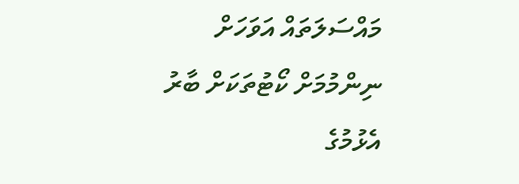މައްސަލަތައް އަވަހަށް ނިންމުމަށް ކޯޓުތަކަށް ބާރު އެޅުމުގެ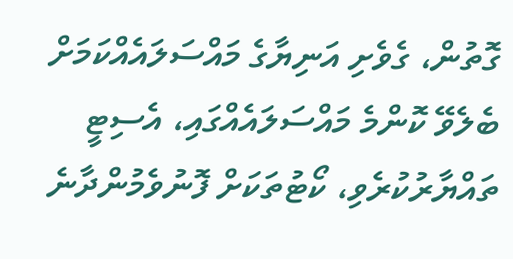ގޮތުން، ގެވެށި އަނިޔާގެ މައްސަލައެއްކަމަށް ބެލެވޭ ކޮންމެ މައްސަލައެއްގައި، އެސިޓީ ތައްޔާރުކުރެވި، ކޯޓުތަކަށް ފޮނުވެމުންދާނެ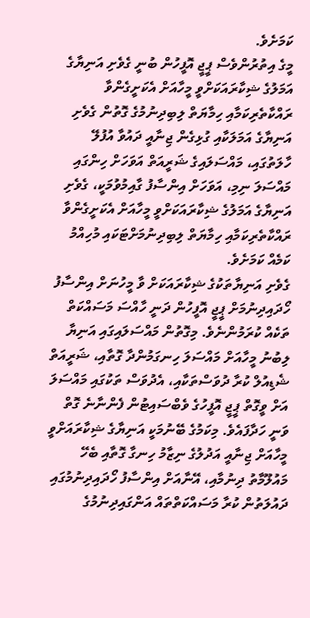ކަމަށެވެ.
މީގެ އިތުރުންވެސް ޕީޖީ އޮފީހުން ބުނީ ގެވެށި އަނިޔާގެ އަމަލުގެ ޝިކާރައަކަށްވީ މީހާއަށް އެކަށީގެންވާ ރައްކާތެރިކަމާއި ހިމާޔަތް ލިބިދިނުމުގެ ގޮތުން ގެވެށި އަނިޔާގެ އަމަލަކާއި ގުޅިގެން ޖިނާއީ ދައުވާ އުފުލޭ ހާލަތުގައި، މައްސަލައިގެ ޝަރީއަތް އަވަހަށް ހިންގައި މައްސަލަ ނިމި، އަވަހަށް އިންސާފު ގާއިމުވުމަކީ، ގެވެށި އަނިޔާގެ އަމަލުގެ ޝިކާރައަކަށްވީ މީހާއަށް އެކަށީގެންވާ ރައްކާތެރިކަމާއި ހިމާޔަތް ލިބިދިނުމަށްޓަކައި މުހިއްމު ކަމެއް ކަމަށެވެ.
ގެވެށި އަނިޔާތަކުގެ ޝިކާރައަކަށް ވާ މީހުނަށް އިންސާފު ހޯދައިދިނުމަށް ޕީޖީ އޮފީހުން ދަނީ ހާއްސަ މަސައްކަތް ތަކެއް ކުރަމުންނެވެ. މިގޮތުން މައްސަލައިގައި އަނިޔާ ލިބުނު މީހާއަށް މައްސަލަ ހިނގަމުންދާ ގޮތާއި، ޝަރީއަތް ޝެޑިއުލް ކުރާ ދުވަސްތަކާއި، އެދުވަސް ތަކުގައި މައްސަލަ އަށް ވީގޮތް ޕީޖީ އޮފީހުގެ ވެބްސައިޓުން ފެންނާނެ ގޮތް ވަނީ ހަދާފައެވެ. މިކަމުގެ ބޭނުމަކީ އަނިޔާގެ ޝިކާރައަށްވީ މީހާއަށް ޖިނާއީ އަދުލުގެ ނިޒާމު ހިނގާ ގޮތާއި ބެހޭ މައުލޫމާތު ދިނުމާއި، އޭނާއަށް އިންސާފު ހޯދައިދިނުމުގައި ދައުލަތުން ކުރާ މަސައްކަތްތައް އަންގައިދިނުމުގެ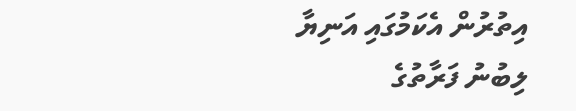އިތުރުން އެކަމުގައި އަނިޔާ ލިބުނު ފަރާތުގެ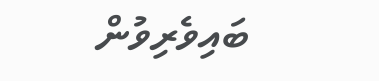ބައިވެރިވުން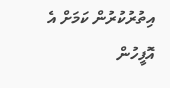އިތުރުކުރުން ކަމަށް އެ އޮފީހުން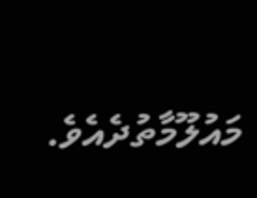މައުލޫމާތުދެއެވެ.